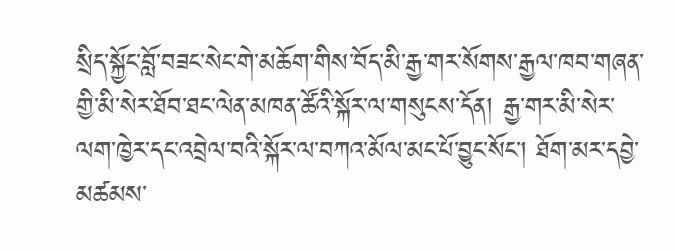སྲིད་སྐྱོང་བློ་བཟང་སེང་གེ་མཆོག་གིས་བོད་མི་རྒྱ་གར་སོགས་རྒྱལ་ཁབ་གཞན་གྱི་མི་སེར་ཐོབ་ཐང་ལེན་མཁན་ཚོའི་སྐོར་ལ་གསུངས་དོན། རྒྱ་གར་མི་སེར་ལག་ཁྱེར་དང་འབྲེལ་བའི་སྐོར་ལ་བཀའ་མོལ་མང་པོ་བྱུང་སོང་། ཐོག་མར་དབྱེ་མཚམས་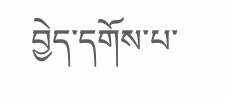བྱེད་དགོས་པ་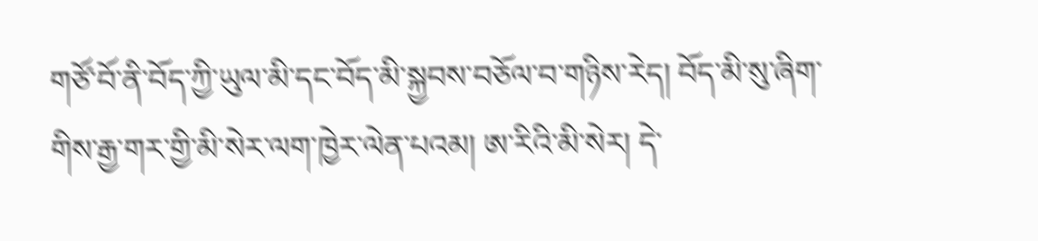གཙོ་བོ་ནི་བོད་ཀྱི་ཡུལ་མི་དང་བོད་མི་སྐྱབས་བཅོལ་བ་གཉིས་རེད། བོད་མི་སུ་ཞིག་གིས་རྒྱ་གར་གྱི་མི་སེར་ལག་ཁྱེར་ལེན་པའམ། ཨ་རིའི་མི་སེར། དེ་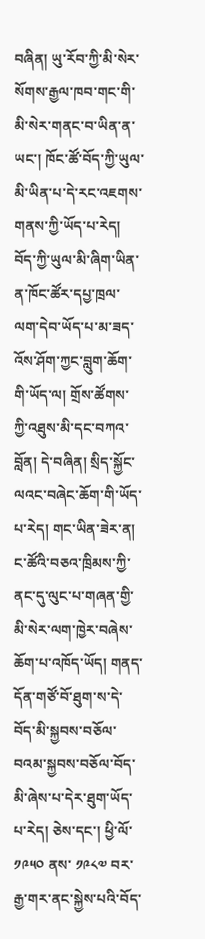བཞིན། ཡུ་རོབ་ཀྱི་མི་སེར་སོགས་རྒྱལ་ཁབ་གང་གི་མི་སེར་གནང་བ་ཡིན་ན་ཡང་། ཁོང་ཚོ་བོད་ཀྱི་ཡུལ་མི་ཡིན་པ་དེ་རང་འཇགས་གནས་ཀྱི་ཡོད་པ་རེད། བོད་ཀྱི་ཡུལ་མི་ཞིག་ཡིན་ན་ཁོང་ཚོར་དཔྱ་ཁྲལ་ལག་དེབ་ཡོད་པ་མ་ཟད་འོས་ཤོག་ཀྱང་བླུག་ཆོག་གི་ཡོད་ལ། གྲོས་ཚོགས་ཀྱི་འཐུས་མི་དང་བཀའ་བློན། དེ་བཞིན། སྲིད་སྐྱོང་ལའང་བཞེང་ཆོག་གི་ཡོད་པ་རེད། གང་ཡིན་ཟེར་ན། ང་ཚོའི་བཅའ་ཁྲིམས་ཀྱི་ནང་དུ་ལུང་པ་གཞན་གྱི་མི་སེར་ལག་ཁྱེར་བཞེས་ཆོག་པ་འཁོད་ཡོད། གནད་དོན་གཙོ་བོ་ཐུག་ས་དེ་བོད་མི་སྐྱབས་བཅོལ་བའམ་སྐྱབས་བཅོལ་བོད་མི་ཞེས་པ་དེར་ཐུག་ཡོད་པ་རེད། ཅེས་དང་། ཕྱི་ལོ་ ༡༩༥༠ ནས་ ༡༩༨༧ བར་རྒྱ་གར་ནང་སྐྱེས་པའི་བོད་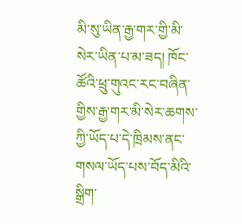མི་སུ་ཡིན་རྒྱ་གར་གྱི་མི་སེར་ཡིན་པ་མ་ཟད། ཁོང་ཚོའི་ཕྲུ་གུའང་རང་བཞིན་གྱིས་རྒྱ་གར་མི་སེར་ཆགས་ཀྱི་ཡོད་པ་དེ་ཁྲིམས་ནང་གསལ་ཡོད་པས་བོད་མིའི་སྒྲིག་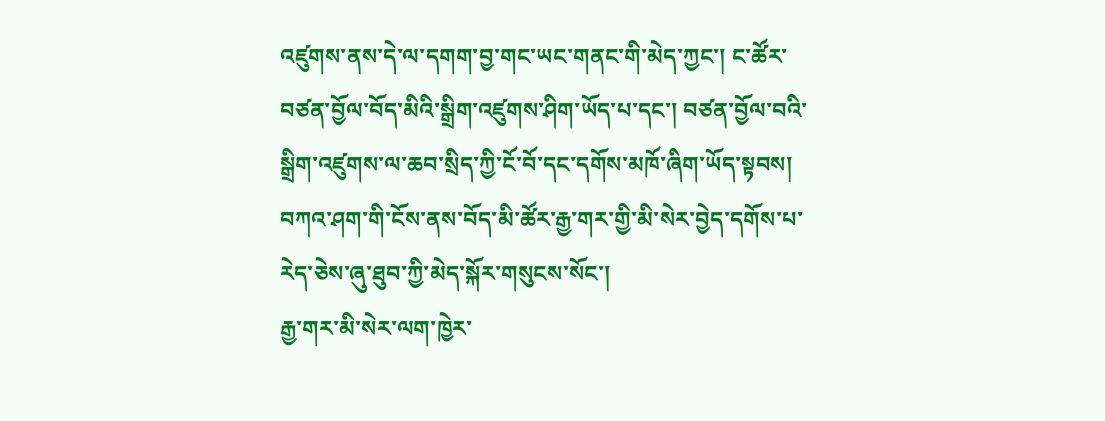འཛུགས་ནས་དེ་ལ་དགག་བྱ་གང་ཡང་གནང་གི་མེད་ཀྱང་། ང་ཚོར་བཙན་བྱོལ་བོད་མིའི་སྒྲིག་འཛུགས་ཤིག་ཡོད་པ་དང་། བཙན་བྱོལ་བའི་སྒྲིག་འཛུགས་ལ་ཆབ་སྲིད་ཀྱི་ངོ་བོ་དང་དགོས་མཁོ་ཞིག་ཡོད་སྟབས། བཀའ་ཤག་གི་ངོས་ནས་བོད་མི་ཚོར་རྒྱ་གར་གྱི་མི་སེར་བྱེད་དགོས་པ་རེད་ཅེས་ཞུ་ཐུབ་ཀྱི་མེད་སྐོར་གསུངས་སོང་།
རྒྱ་གར་མི་སེར་ལག་ཁྱེར་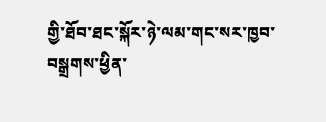གྱི་ཐོབ་ཐང་སྐོར་ཉེ་ལམ་གང་སར་ཁྱབ་བསྒྲགས་ཕྱིན་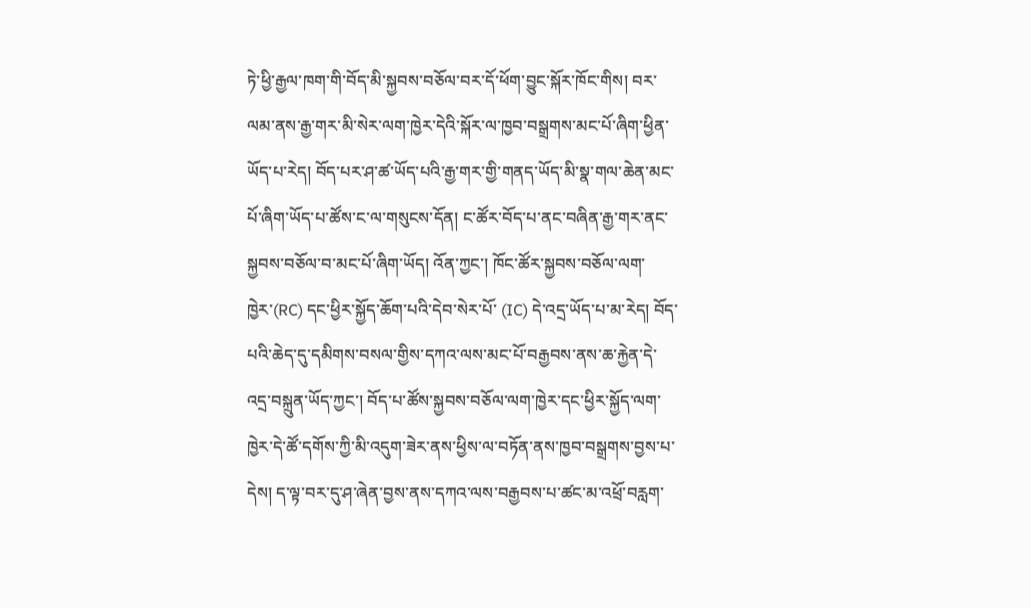ཏེ་ཕྱི་རྒྱལ་ཁག་གི་བོད་མི་སྐྱབས་བཅོལ་བར་དོ་ཕོག་བྱུང་སྐོར་ཁོང་གིས། བར་ལམ་ནས་རྒྱ་གར་མི་སེར་ལག་ཁྱེར་དེའི་སྐོར་ལ་ཁྱབ་བསྒྲགས་མང་པོ་ཞིག་ཕྱིན་ཡོད་པ་རེད། བོད་པར་ཤ་ཚ་ཡོད་པའི་རྒྱ་གར་གྱི་གནད་ཡོད་མི་སྣ་གལ་ཆེན་མང་པོ་ཞིག་ཡོད་པ་ཚོས་ང་ལ་གསུངས་དོན། ང་ཚོར་བོད་པ་ནང་བཞིན་རྒྱ་གར་ནང་སྐྱབས་བཅོལ་བ་མང་པོ་ཞིག་ཡོད། འོན་ཀྱང་། ཁོང་ཚོར་སྐྱབས་བཅོལ་ལག་ཁྱེར་(RC) དང་ཕྱིར་སྐྱོད་ཆོག་པའི་དེབ་སེར་པོ་ (IC) དེ་འདྲ་ཡོད་པ་མ་རེད། བོད་པའི་ཆེད་དུ་དམིགས་བསལ་གྱིས་དཀའ་ལས་མང་པོ་བརྒྱབས་ནས་ཆ་རྐྱེན་དེ་འདྲ་བསྐྲུན་ཡོད་ཀྱང་། བོད་པ་ཚོས་སྐྱབས་བཅོལ་ལག་ཁྱེར་དང་ཕྱིར་སྐྱོད་ལག་ཁྱེར་དེ་ཚོ་དགོས་ཀྱི་མི་འདུག་ཟེར་ནས་ཕྱིས་ལ་བཏོན་ནས་ཁྱབ་བསྒྲགས་བྱས་པ་དེས། ད་ལྟ་བར་དུ་ཤ་ཞེན་བྱས་ནས་དཀའ་ལས་བརྒྱབས་པ་ཚང་མ་འཕྲོ་བརླག་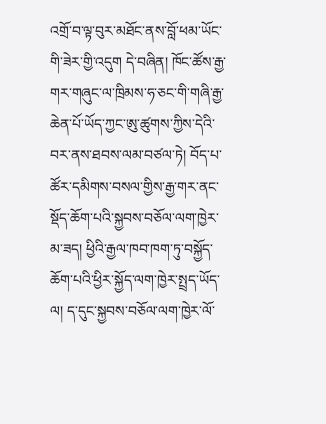འགྲོ་བ་ལྟ་བུར་མཐོང་ནས་བློ་ཕམ་ཡོང་གི་ཟེར་གྱི་འདུག དེ་བཞིན། ཁོང་ཚོས་རྒྱ་གར་གཞུང་ལ་ཁྲིམས་ཧ་ཅང་གི་གཞི་རྒྱ་ཆེན་པོ་ཡོད་ཀྱང་ཨུ་ཚུགས་ཀྱིས་དེའི་བར་ནས་ཐབས་ལམ་བཙལ་ཏེ། བོད་པ་ཚོར་དམིགས་བསལ་གྱིས་རྒྱ་གར་ནང་སྡོད་ཆོག་པའི་སྐྱབས་བཅོལ་ལག་ཁྱེར་མ་ཟད། ཕྱིའི་རྒྱལ་ཁབ་ཁག་ཏུ་བསྐྱོད་ཆོག་པའི་ཕྱིར་སྐྱོད་ལག་ཁྱེར་སྤྲད་ཡོད་ལ། ད་དུང་སྐྱབས་བཅོལ་ལག་ཁྱེར་ལོ་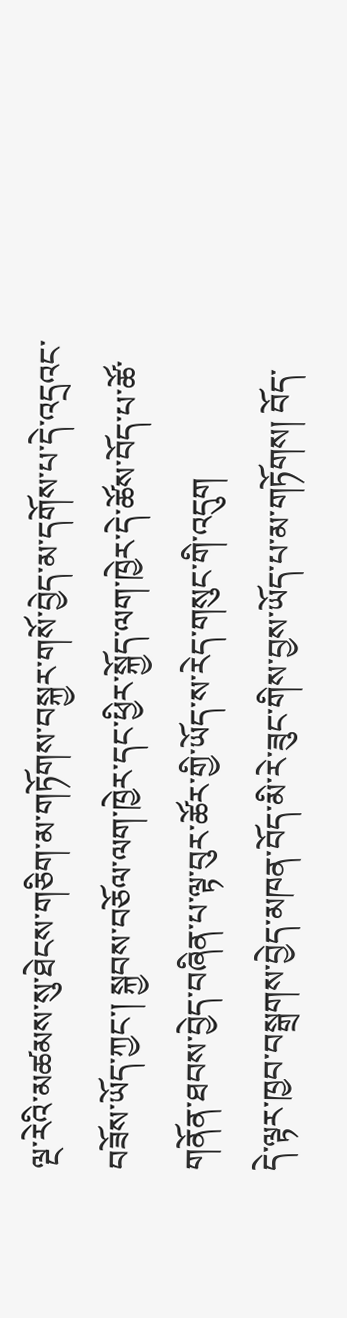ལྔ་རེའི་མཚམས་སུ་ཐེངས་གཅིག་མ་གཏོགས་བསྐྱར་གསོ་བྱེད་མ་དགོས་པ་དེ་འདྲའང་བཟོས་ཡོད་ཀྱང་། སྐྱབས་བཅོལ་ལག་ཁྱེར་དང་ཕྱིར་སྐྱོད་ལག་ཁྱེར་དེ་ཚོས་བོད་པ་ཚོ་གནོན་ཐབས་བྱེད་བཞིན་པ་ལྟ་བུར་ཚོར་གྱི་ཡོད་ས་རེད་གསུང་གི་འདུག
དེ་ལྟར་ཁྱབ་བསྒྲགས་བྱེད་མཁན་བོད་མི་རེ་ཟུང་གིས་བྱས་ཡོད་པ་མ་གཏོགས། བོད་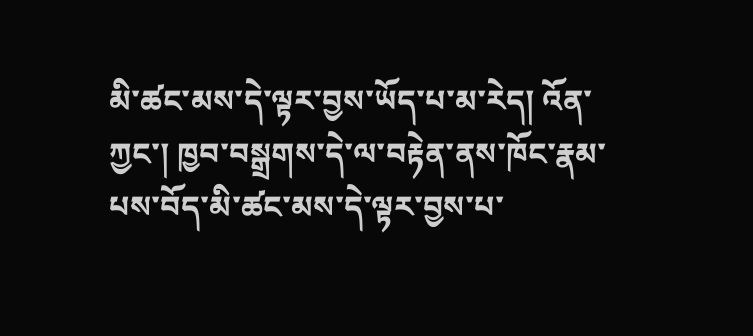མི་ཚང་མས་དེ་ལྟར་བྱས་ཡོད་པ་མ་རེད། འོན་ཀྱང་། ཁྱབ་བསྒྲགས་དེ་ལ་བརྟེན་ནས་ཁོང་རྣམ་པས་བོད་མི་ཚང་མས་དེ་ལྟར་བྱས་པ་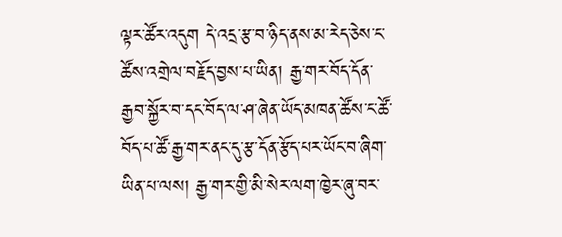ལྟར་ཚོར་འདུག དེ་འདྲ་རྩ་བ་ཉིད་ནས་མ་རེད་ཅེས་ང་ཚོས་འགྲེལ་བརྗོད་བྱས་པ་ཡིན། རྒྱ་གར་བོད་དོན་རྒྱབ་སྐྱོར་བ་དང་བོད་ལ་ཤ་ཞེན་ཡོད་མཁན་ཚོས་ང་ཚོ་བོད་པ་ཚོ་རྒྱ་གར་ནང་དུ་རྩ་དོན་རྩོད་པར་ཡོང་བ་ཞིག་ཡིན་པ་ལས། རྒྱ་གར་གྱི་མི་སེར་ལག་ཁྱེར་ཞུ་བར་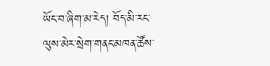ཡོང་བ་ཞིག་མ་རེད། བོད་མི་རང་ལུས་མེར་སྲེག་གནང་མཁན་ཚོས་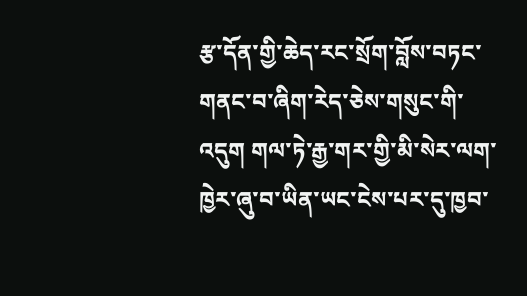རྩ་དོན་གྱི་ཆེད་རང་སྲོག་བློས་བཏང་གནང་བ་ཞིག་རེད་ཅེས་གསུང་གི་འདུག གལ་ཏེ་རྒྱ་གར་གྱི་མི་སེར་ལག་ཁྱེར་ཞུ་བ་ཡིན་ཡང་ངེས་པར་དུ་ཁྱབ་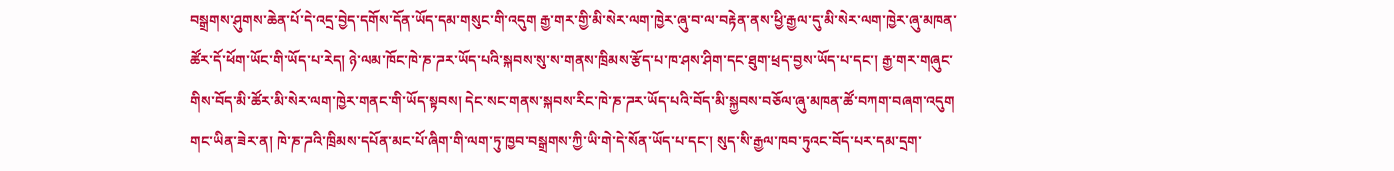བསྒྲགས་ཤུགས་ཆེན་པོ་དེ་འདྲ་བྱེད་དགོས་དོན་ཡོད་དམ་གསུང་གི་འདུག རྒྱ་གར་གྱི་མི་སེར་ལག་ཁྱེར་ཞུ་བ་ལ་བརྟེན་ནས་ཕྱི་རྒྱལ་དུ་མི་སེར་ལག་ཁྱེར་ཞུ་མཁན་ཚོར་དོ་ཕོག་ཡོང་གི་ཡོད་པ་རེད། ཉེ་ལམ་ཁོང་ཁེ་ཎ་ཌར་ཡོད་པའི་སྐབས་སུ་ས་གནས་ཁྲིམས་རྩོད་པ་ཁ་ཤས་ཤིག་དང་ཐུག་ཕྲད་བྱས་ཡོད་པ་དང་། རྒྱ་གར་གཞུང་གིས་བོད་མི་ཚོར་མི་སེར་ལག་ཁྱེར་གནང་གི་ཡོད་སྟབས། དེང་སང་གནས་སྐབས་རིང་ཁེ་ཎ་ཌར་ཡོད་པའི་བོད་མི་སྐྱབས་བཅོལ་ཞུ་མཁན་ཚོ་བཀག་བཞག་འདུག གང་ཡིན་ཟེར་ན། ཁེ་ཎ་ཌའི་ཁྲིམས་དཔོན་མང་པོ་ཞིག་གི་ལག་ཏུ་ཁྱབ་བསྒྲགས་ཀྱི་ཡི་གེ་དེ་སོན་ཡོད་པ་དང་། སུད་སི་རྒྱལ་ཁབ་ཏུའང་བོད་པར་དམ་དྲག་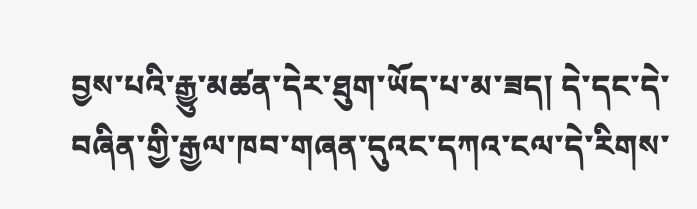བྱས་པའི་རྒྱུ་མཚན་དེར་ཐུག་ཡོད་པ་མ་ཟད། དེ་དང་དེ་བཞིན་གྱི་རྒྱལ་ཁབ་གཞན་དུའང་དཀའ་ངལ་དེ་རིགས་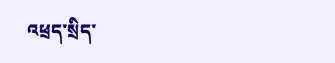འཕྲད་སྲིད་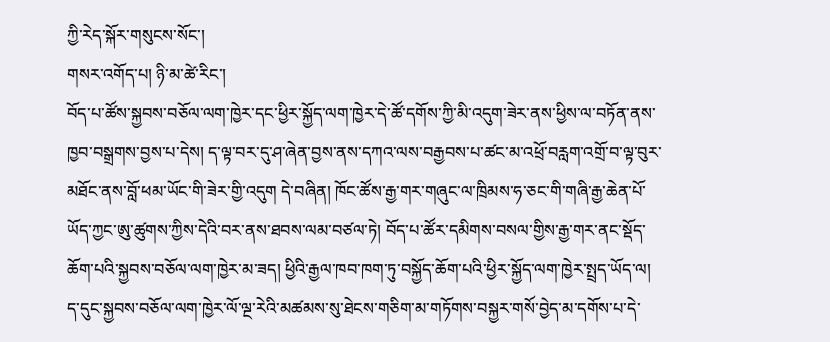ཀྱི་རེད་སྐོར་གསུངས་སོང་།
གསར་འགོད་པ། ཉི་མ་ཚེ་རིང་།
བོད་པ་ཚོས་སྐྱབས་བཅོལ་ལག་ཁྱེར་དང་ཕྱིར་སྐྱོད་ལག་ཁྱེར་དེ་ཚོ་དགོས་ཀྱི་མི་འདུག་ཟེར་ནས་ཕྱིས་ལ་བཏོན་ནས་ཁྱབ་བསྒྲགས་བྱས་པ་དེས། ད་ལྟ་བར་དུ་ཤ་ཞེན་བྱས་ནས་དཀའ་ལས་བརྒྱབས་པ་ཚང་མ་འཕྲོ་བརླག་འགྲོ་བ་ལྟ་བུར་མཐོང་ནས་བློ་ཕམ་ཡོང་གི་ཟེར་གྱི་འདུག དེ་བཞིན། ཁོང་ཚོས་རྒྱ་གར་གཞུང་ལ་ཁྲིམས་ཧ་ཅང་གི་གཞི་རྒྱ་ཆེན་པོ་ཡོད་ཀྱང་ཨུ་ཚུགས་ཀྱིས་དེའི་བར་ནས་ཐབས་ལམ་བཙལ་ཏེ། བོད་པ་ཚོར་དམིགས་བསལ་གྱིས་རྒྱ་གར་ནང་སྡོད་ཆོག་པའི་སྐྱབས་བཅོལ་ལག་ཁྱེར་མ་ཟད། ཕྱིའི་རྒྱལ་ཁབ་ཁག་ཏུ་བསྐྱོད་ཆོག་པའི་ཕྱིར་སྐྱོད་ལག་ཁྱེར་སྤྲད་ཡོད་ལ། ད་དུང་སྐྱབས་བཅོལ་ལག་ཁྱེར་ལོ་ལྔ་རེའི་མཚམས་སུ་ཐེངས་གཅིག་མ་གཏོགས་བསྐྱར་གསོ་བྱེད་མ་དགོས་པ་དེ་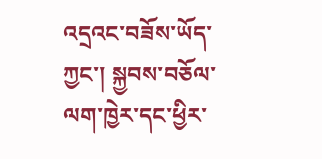འདྲའང་བཟོས་ཡོད་ཀྱང་། སྐྱབས་བཅོལ་ལག་ཁྱེར་དང་ཕྱིར་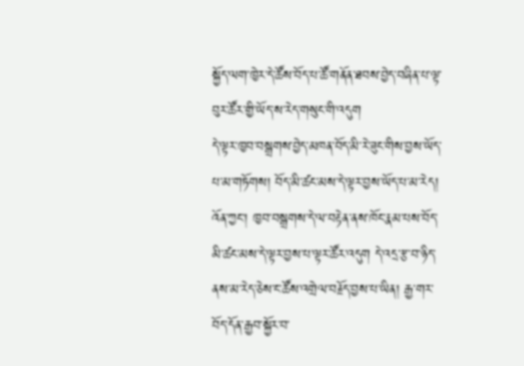སྐྱོད་ལག་ཁྱེར་དེ་ཚོས་བོད་པ་ཚོ་གནོན་ཐབས་བྱེད་བཞིན་པ་ལྟ་བུར་ཚོར་གྱི་ཡོད་ས་རེད་གསུང་གི་འདུག
དེ་ལྟར་ཁྱབ་བསྒྲགས་བྱེད་མཁན་བོད་མི་རེ་ཟུང་གིས་བྱས་ཡོད་པ་མ་གཏོགས། བོད་མི་ཚང་མས་དེ་ལྟར་བྱས་ཡོད་པ་མ་རེད། འོན་ཀྱང་། ཁྱབ་བསྒྲགས་དེ་ལ་བརྟེན་ནས་ཁོང་རྣམ་པས་བོད་མི་ཚང་མས་དེ་ལྟར་བྱས་པ་ལྟར་ཚོར་འདུག དེ་འདྲ་རྩ་བ་ཉིད་ནས་མ་རེད་ཅེས་ང་ཚོས་འགྲེལ་བརྗོད་བྱས་པ་ཡིན། རྒྱ་གར་བོད་དོན་རྒྱབ་སྐྱོར་བ་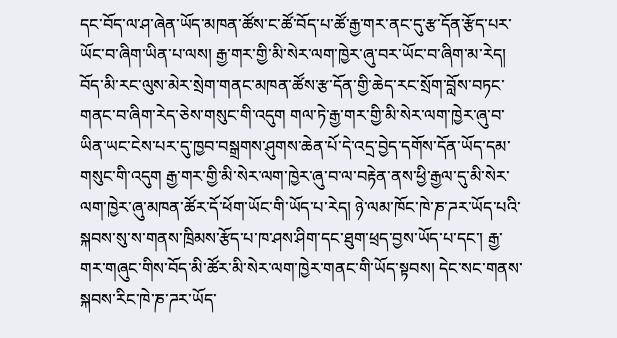དང་བོད་ལ་ཤ་ཞེན་ཡོད་མཁན་ཚོས་ང་ཚོ་བོད་པ་ཚོ་རྒྱ་གར་ནང་དུ་རྩ་དོན་རྩོད་པར་ཡོང་བ་ཞིག་ཡིན་པ་ལས། རྒྱ་གར་གྱི་མི་སེར་ལག་ཁྱེར་ཞུ་བར་ཡོང་བ་ཞིག་མ་རེད། བོད་མི་རང་ལུས་མེར་སྲེག་གནང་མཁན་ཚོས་རྩ་དོན་གྱི་ཆེད་རང་སྲོག་བློས་བཏང་གནང་བ་ཞིག་རེད་ཅེས་གསུང་གི་འདུག གལ་ཏེ་རྒྱ་གར་གྱི་མི་སེར་ལག་ཁྱེར་ཞུ་བ་ཡིན་ཡང་ངེས་པར་དུ་ཁྱབ་བསྒྲགས་ཤུགས་ཆེན་པོ་དེ་འདྲ་བྱེད་དགོས་དོན་ཡོད་དམ་གསུང་གི་འདུག རྒྱ་གར་གྱི་མི་སེར་ལག་ཁྱེར་ཞུ་བ་ལ་བརྟེན་ནས་ཕྱི་རྒྱལ་དུ་མི་སེར་ལག་ཁྱེར་ཞུ་མཁན་ཚོར་དོ་ཕོག་ཡོང་གི་ཡོད་པ་རེད། ཉེ་ལམ་ཁོང་ཁེ་ཎ་ཌར་ཡོད་པའི་སྐབས་སུ་ས་གནས་ཁྲིམས་རྩོད་པ་ཁ་ཤས་ཤིག་དང་ཐུག་ཕྲད་བྱས་ཡོད་པ་དང་། རྒྱ་གར་གཞུང་གིས་བོད་མི་ཚོར་མི་སེར་ལག་ཁྱེར་གནང་གི་ཡོད་སྟབས། དེང་སང་གནས་སྐབས་རིང་ཁེ་ཎ་ཌར་ཡོད་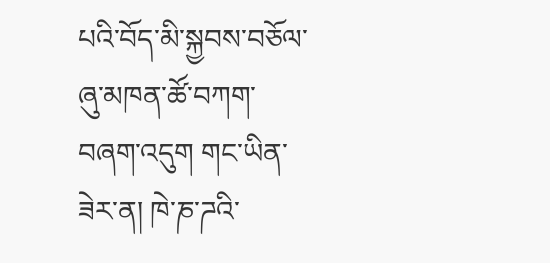པའི་བོད་མི་སྐྱབས་བཅོལ་ཞུ་མཁན་ཚོ་བཀག་བཞག་འདུག གང་ཡིན་ཟེར་ན། ཁེ་ཎ་ཌའི་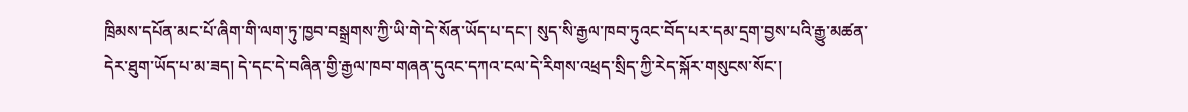ཁྲིམས་དཔོན་མང་པོ་ཞིག་གི་ལག་ཏུ་ཁྱབ་བསྒྲགས་ཀྱི་ཡི་གེ་དེ་སོན་ཡོད་པ་དང་། སུད་སི་རྒྱལ་ཁབ་ཏུའང་བོད་པར་དམ་དྲག་བྱས་པའི་རྒྱུ་མཚན་དེར་ཐུག་ཡོད་པ་མ་ཟད། དེ་དང་དེ་བཞིན་གྱི་རྒྱལ་ཁབ་གཞན་དུའང་དཀའ་ངལ་དེ་རིགས་འཕྲད་སྲིད་ཀྱི་རེད་སྐོར་གསུངས་སོང་།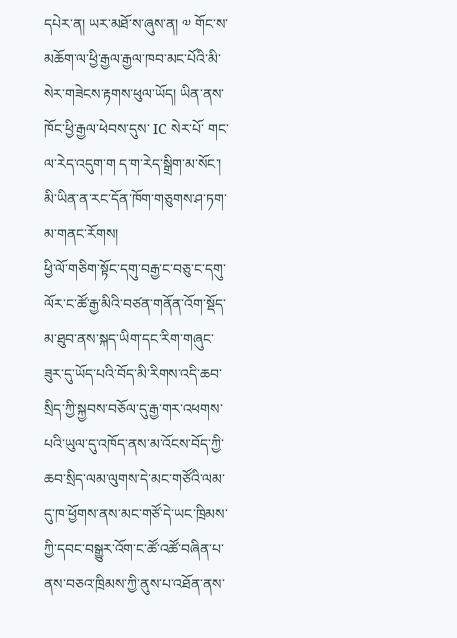དཔེར་ན། ཡར་མཐོ་ས་ཞུས་ན། ༧ གོང་ས་མཆོག་ལ་ཕྱི་རྒྱལ་རྒྱལ་ཁབ་མང་པོའི་མི་སེར་གཟེངས་རྟགས་ཕུལ་ཡོད། ཡིན་ནས་ཁོང་ཕྱི་རྒྱལ་ཕེབས་དུས་ IC སེར་པོ་ གང་ལ་རེད་འདུག་ག ད་ག་རེད་སྒྲིག་མ་སོང་། མི་ཡིན་ན་རང་དོན་ཁོག་གཅུགས་ཤ་ཏག་མ་གནང་རོགས།
ཕྱི་ལོ་གཅིག་སྟོང་དགུ་བརྒྱ་ང་བཅུ་ང་དགུ་ལོར་ང་ཚོ་རྒྱ་མིའི་བཙན་གནོན་འོག་སྡོད་མ་ཐུབ་ནས་སྐད་ཡིག་དང་རིག་གཞུང་ཟུར་དུ་ཡོད་པའི་བོད་མི་རིགས་འདི་ཆབ་སྲིད་ཀྱི་སྐྱབས་བཅོལ་དུ་རྒྱ་གར་འཕགས་པའི་ཡུལ་དུ་འཁོད་ནས་མ་འོངས་བོད་ཀྱི་ཆབ་སྲིད་ལམ་ལུགས་དེ་མང་གཙོའི་ལམ་དུ་ཁ་ཕྱོགས་ནས་མང་གཙོ་དེ་ཡང་ཁྲིམས་ཀྱི་དབང་བསྒྱུར་འོག་ང་ཚོ་འཚོ་བཞིན་པ་ནས་བཅའ་ཁྲིམས་ཀྱི་ནུས་པ་འཐོན་ནས་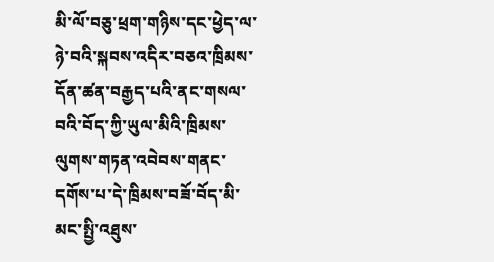མི་ལོ་བཅུ་ཕྲག་གཉིས་དང་ཕྱེད་ལ་ཉེ་བའི་སྐབས་འདིར་བཅའ་ཁྲིམས་དོན་ཚན་བརྒྱད་པའི་ནང་གསལ་བའི་བོད་ཀྱི་ཡུལ་མིའི་ཁྲིམས་ལུགས་གཏན་འབེབས་གནང་དགོས་པ་དེ་ཁྲིམས་བཟོ་བོད་མི་མང་སྤྱི་འཐུས་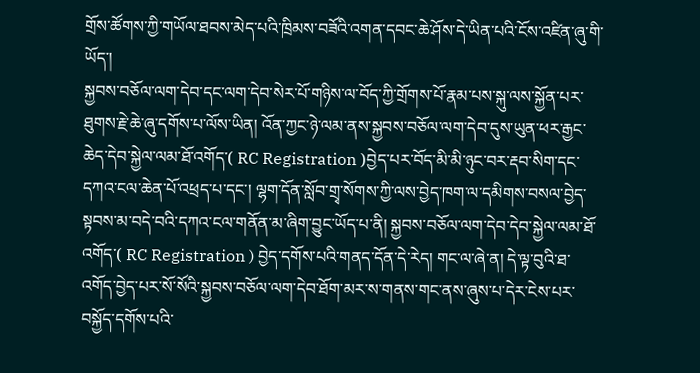གྲོས་ཚོགས་ཀྱི་གཡོལ་ཐབས་མེད་པའི་ཁྲིམས་བཟོའི་འགན་དབང་ཆེ་ཤོས་དེ་ཡིན་པའི་ངོས་འཛིན་ཞུ་གི་ཡོད་།
སྐྱབས་བཅོལ་ལག་དེབ་དང་ལག་དེབ་སེར་པོ་གཉིས་ལ་བོད་ཀྱི་གྲོགས་པོ་རྣམ་པས་སྐུ་ལས་སྐྱོན་པར་ཐུགས་རྗེ་ཆེ་ཞུ་དགོས་པ་ལོས་ཡིན། འོན་ཀྱང་ཉེ་ལམ་ནས་སྐྱབས་བཅོལ་ལག་དེབ་དུས་ཡུན་ཕར་རྒྱང་ཆེད་དེབ་སྐྱེལ་ལམ་ཐོ་འགོད་( RC Registration )བྱེད་པར་བོད་མི་མི་ཉུང་བར་རྡབ་སིག་དང་དཀའ་ངལ་ཆེན་པོ་འཕྲད་པ་དང་། ལྷག་དོན་སློབ་གྲྭ་སོགས་ཀྱི་ལས་བྱེད་ཁག་ལ་དམིགས་བསལ་བྱེད་སྟབས་མ་བདེ་བའི་དཀའ་ངལ་གནོན་མ་ཞིག་བྱུང་ཡོད་པ་ནི། སྐྱབས་བཅོལ་ལག་དེབ་དེབ་སྐྱེལ་ལམ་ཐོ་འགོད་( RC Registration ) བྱེད་དགོས་པའི་གནད་དོན་དེ་རེད། གང་ལ་ཞེ་ན། དེ་ལྟ་བུའི་ཐ་འགོད་བྱེད་པར་སོ་སོའི་སྐྱབས་བཅོལ་ལག་དེབ་ཐོག་མར་ས་གནས་གང་ནས་ཞུས་པ་དེར་ངེས་པར་བསྐྱོད་དགོས་པའི་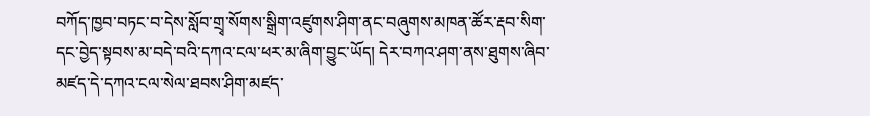བཀོད་ཁྱབ་བཏང་བ་དེས་སློབ་གྲྭ་སོགས་སྒྲིག་འཛུགས་ཤིག་ནང་བཞུགས་མཁན་ཚོར་རྡབ་སིག་དང་བྱེད་སྟབས་མ་བདེ་བའི་དཀའ་ངལ་ཕར་མ་ཞིག་བྱུང་ཡོད། དེར་བཀའ་ཤག་ནས་ཐུགས་ཞིབ་མཛད་དེ་དཀའ་ངལ་སེལ་ཐབས་ཤིག་མཛད་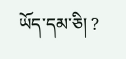ཡོད་དམ་ཅི། ?